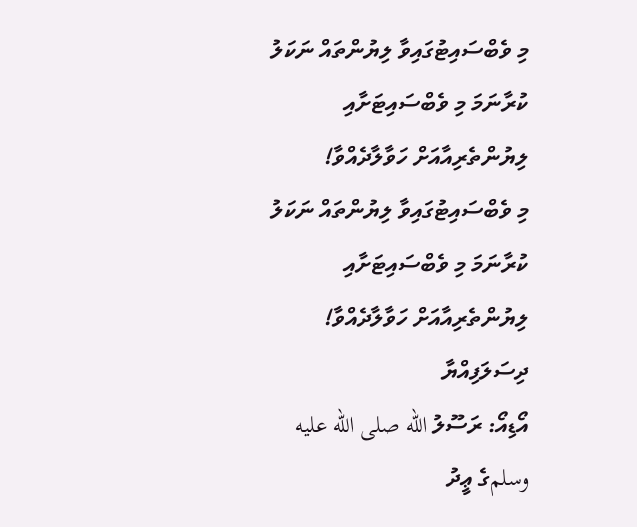މި ވެބްސައިޓުގައިވާ ލިޔުންތައް ނަކަލު ކުރާނަމަ މި ވެބްސައިޓަށާއި ލިޔުންތެރިއާއަށް ހަވާލާދެއްވާ!
މި ވެބްސައިޓުގައިވާ ލިޔުންތައް ނަކަލު ކުރާނަމަ މި ވެބްސައިޓަށާއި ލިޔުންތެރިއާއަށް ހަވާލާދެއްވާ!
ދިސަލަފިއްޔާ
އޯޑިއޯ: ރަސޫލު الله صلى الله عليه وسلمގެ ޢީދު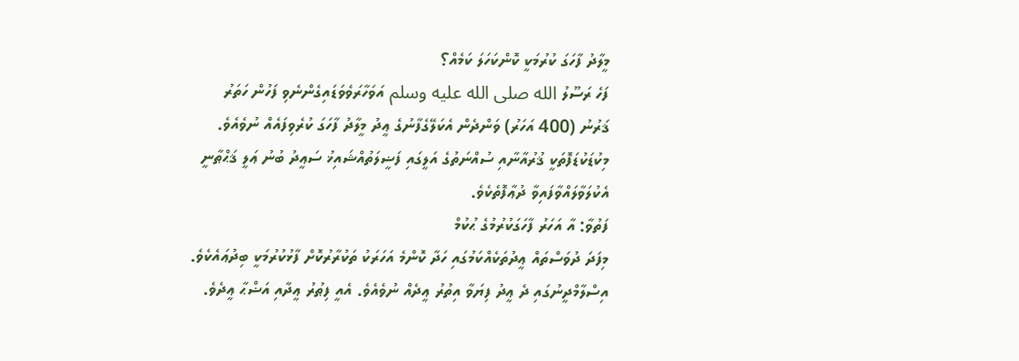މީލާދު ފާހަގަ ކުރުމަކީ ކޮންކަހަލަ ކަމެއް؟
ފަހެ ރަސޫލު الله صلى الله عليه وسلم އަވަހާރަވެވަޑައިގެންނެވި ފަހުން ހަތަރު ޤަރުނު (400 އަހަރު) ވަންދެން އެކަލޭގެފާނުގެ ޢީދު މީލާދު ފާހަގަ ކުރެވިފައެއް ނުވެއެވެ.
މިކުޑަކުޑަފޮތަކީ ޤުރުއާނާއި ސުއްނަތުގެ އަލީގައި ފަޟީލަތުއްޝައިޚު ސަޢީދު ބުނު ޢަލީ ޤަޙްޠާނީ އެކުލަވާލައްވާފައިވާ ދުޢާފޮތެކެވެ.
ފަތުވާ: އާ އަހަރު ފާހަގަކުރުމުގެ ޙުކުމް
މިފަދަ ދުވަސްތައް ޢީދުތަކެއްކަމުގައި ހަދާ ކޮންމެ އަހަރަކު ތަކުރާރުކޮށް ފާޅުކުރުމަކީ ބިދުޢައެކެވެ. އިސްލާމްދީނުގައި ދެ ޢީދު ފިޔަވާ އިތުރު ޢީދެއް ނުވެއެވެ. އެއީ ފިޠުރު ޢީދާއި އަޟްޙާ ޢީދެވެ.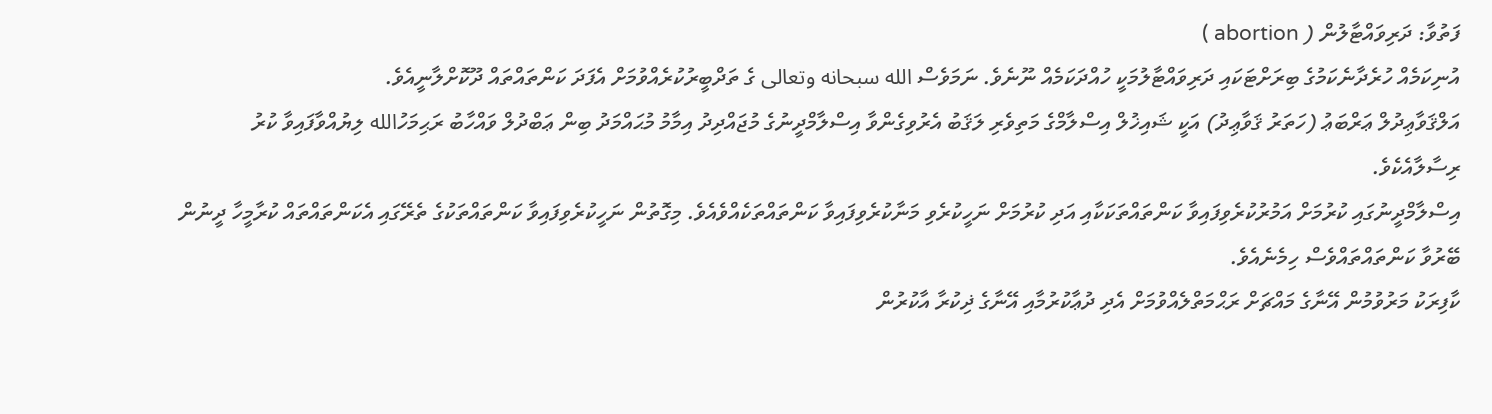ފަތުވާ: ދަރިވައްޓާލުން ( abortion )
އުނިކަމެއް ހުރެދާނެކަމުގެ ބިރަށްޓަކައި ދަރިވައްޓާލުމަކީ ހުއްދަކަމެއް ނޫނެވެ. ނަމަވެސް الله سبحانه وتعالى ގެ ތަދްބީރުކުރެއްވުމަށް އެފަދަ ކަންތައްތައް ދޫކޮށްލާނީއެވެ.
އަލްޤަވާޢިދުލް ޢަރްބަޢު (ހަތަރު ޤަވާޢިދު) އަކީ ޝައިޚުލް އިސްލާމްގެ މަތިވެރި ލަޤަބު އެރުވިގެންވާ އިސްލާމްދީނުގެ މުޖައްދިދު އިމާމު މުޙައްމަދު ބިން ޢަބްދުލް ވައްހާބު ރަޙިމަހުالله ލިޔުއްވާފައިވާ ކުރު ރިސާލާއެކެވެ.
އިސްލާމްދީނުގައި ކުރުމަށް އަމުރުކުރެވިފައިވާ ކަންތައްތަކަކާއި އަދި ކުރުމަށް ނަހީކުރެވި މަނާކުރެވިފައިވާ ކަންތައްތަކެއްވެއެވެ. މިގޮތުން ނަހީކުރެވިފައިވާ ކަންތައްތަކުގެ ތެރޭގައި އެކަންތައްތައް ކުރާމީހާ ދީނުން ބޭރުވާ ކަންތައްތައްވެސް ހިމެނެއެވެ.
ކާފިރަކު މަރުވުމުން އޭނާގެ މައްޗަށް ރަޙްމަތްލެއްވުމަށް އެދި ދުޢާކުރުމާއި އޭނާގެ ޛިކުރާ އާކުރުން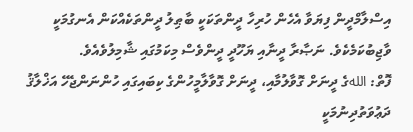އިސްލާމްދީން ފިޔަވާ އެހެން ހުރިހާ ދީންތަކަކީ ބާޠިލު ދީންތަކެއްކަން އެނގުމަކީ ވާޖިބުކަމެކެވެ. ނަޞާރާ ދީނާއި ޔަހޫދީ ދީންވެސް މިކަމުގައި ޝާމިލުވެއެވެ.
ފޮތް: اللهގެ ދީނަށް ގޮވާލުމާއި، ދީނަށް ގޮވާލާމީހުންގެ ކިބައިގައި ހުންނަންޖެހޭ އަޚްލާޤު
ދަޢުވަތުދިނުމަކީ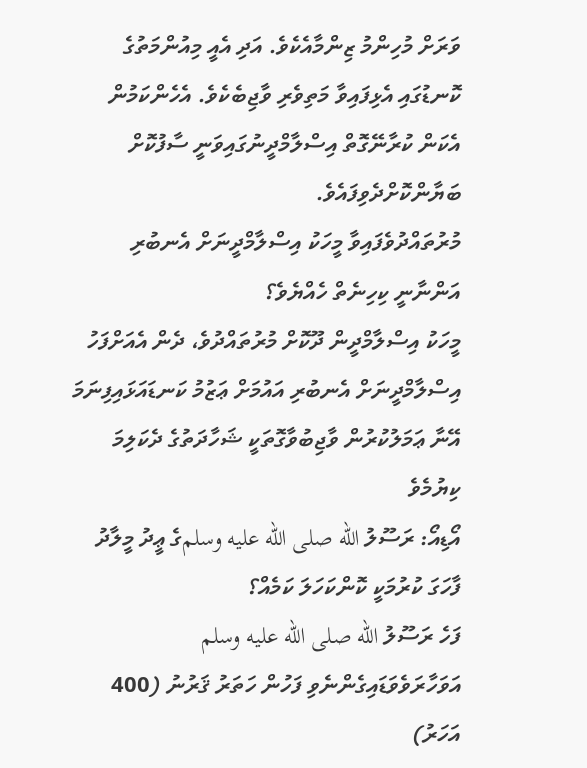ވަރަށް މުހިންމު ޒިންމާއެކެވެ. އަދި އެއީ މިއުންމަތުގެ ކޮނޑުގައި އެޅިފައިވާ މަތިވެރި ވާޖިބެކެވެ. އެހެންކަމުން އެކަން ކުރާނޭގޮތް އިސްލާމްދީނުގައިވަނީ ސާފުކޮށް ބަޔާންކޮށްދެވިފައެވެ.
މުރުތައްދުވެފައިވާ މީހަކު އިސްލާމްދީނަށް އެނބުރި އަންނާނީ ކިހިނެތް ހެއްޔެވެ؟
މީހަކު އިސްލާމްދީން ދޫކޮށް މުރުތައްދުވެ، ދެން އެއަށްފަހު އިސްލާމްދީނަށް އެނބުރި އައުމަށް ޢަޒުމު ކަނޑައަޅައިފިނަމަ އޭނާ ޢަމަލުކުރުން ވާޖިބުވާގޮތަކީ ޝަހާދަތުގެ ދެކަލިމަ ކިޔުމެވެ
އޯޑިއޯ: ރަސޫލު الله صلى الله عليه وسلمގެ ޢީދު މީލާދު ފާހަގަ ކުރުމަކީ ކޮންކަހަލަ ކަމެއް؟
ފަހެ ރަސޫލު الله صلى الله عليه وسلم އަވަހާރަވެވަޑައިގެންނެވި ފަހުން ހަތަރު ޤަރުނު (400 އަހަރު)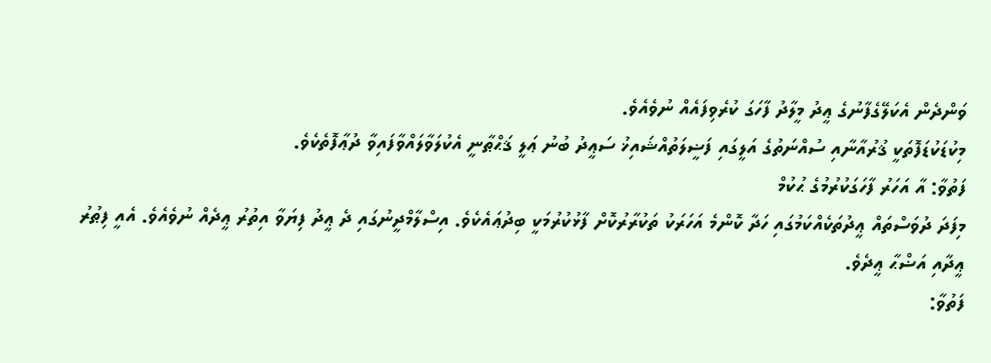ވަންދެން އެކަލޭގެފާނުގެ ޢީދު މީލާދު ފާހަގަ ކުރެވިފައެއް ނުވެއެވެ.
މިކުޑަކުޑަފޮތަކީ ޤުރުއާނާއި ސުއްނަތުގެ އަލީގައި ފަޟީލަތުއްޝައިޚު ސަޢީދު ބުނު ޢަލީ ޤަޙްޠާނީ އެކުލަވާލައްވާފައިވާ ދުޢާފޮތެކެވެ.
ފަތުވާ: އާ އަހަރު ފާހަގަކުރުމުގެ ޙުކުމް
މިފަދަ ދުވަސްތައް ޢީދުތަކެއްކަމުގައި ހަދާ ކޮންމެ އަހަރަކު ތަކުރާރުކޮށް ފާޅުކުރުމަކީ ބިދުޢައެކެވެ. އިސްލާމްދީނުގައި ދެ ޢީދު ފިޔަވާ އިތުރު ޢީދެއް ނުވެއެވެ. އެއީ ފިޠުރު ޢީދާއި އަޟްޙާ ޢީދެވެ.
ފަތުވާ: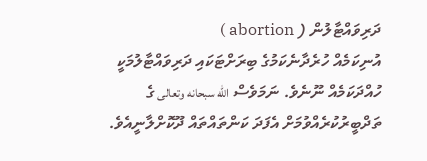ދަރިވައްޓާލުން ( abortion )
އުނިކަމެއް ހުރެދާނެކަމުގެ ބިރަށްޓަކައި ދަރިވައްޓާލުމަކީ ހުއްދަކަމެއް ނޫނެވެ. ނަމަވެސް الله سبحانه وتعالى ގެ ތަދްބީރުކުރެއްވުމަށް އެފަދަ ކަންތައްތައް ދޫކޮށްލާނީއެވެ.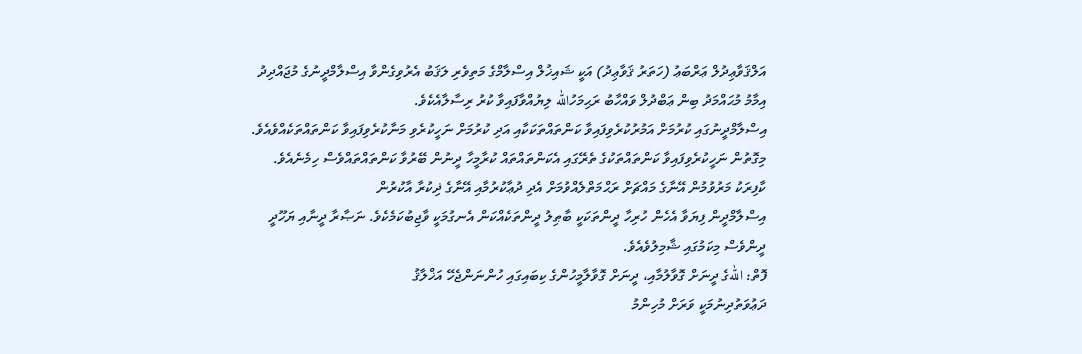އަލްޤަވާޢިދުލް ޢަރްބަޢު (ހަތަރު ޤަވާޢިދު) އަކީ ޝައިޚުލް އިސްލާމްގެ މަތިވެރި ލަޤަބު އެރުވިގެންވާ އިސްލާމްދީނުގެ މުޖައްދިދު އިމާމު މުޙައްމަދު ބިން ޢަބްދުލް ވައްހާބު ރަޙިމަހުالله ލިޔުއްވާފައިވާ ކުރު ރިސާލާއެކެވެ.
އިސްލާމްދީނުގައި ކުރުމަށް އަމުރުކުރެވިފައިވާ ކަންތައްތަކަކާއި އަދި ކުރުމަށް ނަހީކުރެވި މަނާކުރެވިފައިވާ ކަންތައްތަކެއްވެއެވެ. މިގޮތުން ނަހީކުރެވިފައިވާ ކަންތައްތަކުގެ ތެރޭގައި އެކަންތައްތައް ކުރާމީހާ ދީނުން ބޭރުވާ ކަންތައްތައްވެސް ހިމެނެއެވެ.
ކާފިރަކު މަރުވުމުން އޭނާގެ މައްޗަށް ރަޙްމަތްލެއްވުމަށް އެދި ދުޢާކުރުމާއި އޭނާގެ ޛިކުރާ އާކުރުން
އިސްލާމްދީން ފިޔަވާ އެހެން ހުރިހާ ދީންތަކަކީ ބާޠިލު ދީންތަކެއްކަން އެނގުމަކީ ވާޖިބުކަމެކެވެ. ނަޞާރާ ދީނާއި ޔަހޫދީ ދީންވެސް މިކަމުގައި ޝާމިލުވެއެވެ.
ފޮތް: اللهގެ ދީނަށް ގޮވާލުމާއި، ދީނަށް ގޮވާލާމީހުންގެ ކިބައިގައި ހުންނަންޖެހޭ އަޚްލާޤު
ދަޢުވަތުދިނުމަކީ ވަރަށް މުހިންމު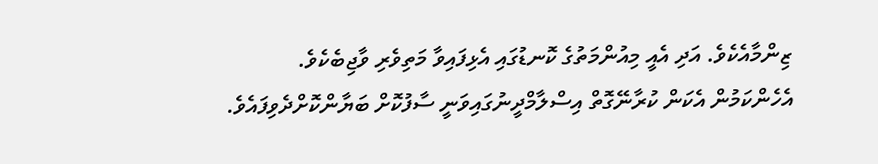ޒިންމާއެކެވެ. އަދި އެއީ މިއުންމަތުގެ ކޮނޑުގައި އެޅިފައިވާ މަތިވެރި ވާޖިބެކެވެ. އެހެންކަމުން އެކަން ކުރާނޭގޮތް އިސްލާމްދީނުގައިވަނީ ސާފުކޮށް ބަޔާންކޮށްދެވިފައެވެ.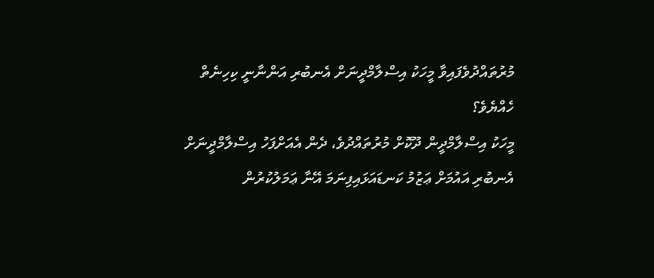މުރުތައްދުވެފައިވާ މީހަކު އިސްލާމްދީނަށް އެނބުރި އަންނާނީ ކިހިނެތް ހެއްޔެވެ؟
މީހަކު އިސްލާމްދީން ދޫކޮށް މުރުތައްދުވެ، ދެން އެއަށްފަހު އިސްލާމްދީނަށް އެނބުރި އައުމަށް ޢަޒުމު ކަނޑައަޅައިފިނަމަ އޭނާ ޢަމަލުކުރުން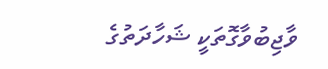ވާޖިބުވާގޮތަކީ ޝަހާދަތުގެ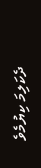ދެކަލިމަ ކިޔުމެވެ